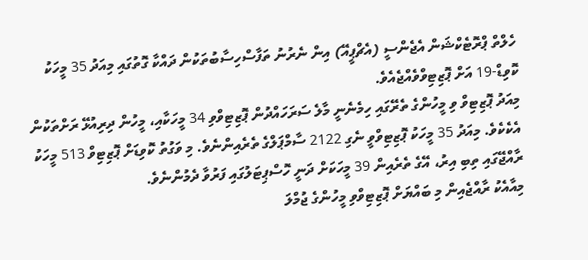ހެލްތް ޕްރޮޓެކްޝަން އެޖެންސީ (އެޗްޕީއޭ) އިން ނެރުނު ތަފާސްހިސާބުތަކުން ދައްކާ ގޮތުގައި މިއަދު 35 މީހަކު ކޮވިޑް-19 އަށް ޕޮޒިޓިވްވެއްޖެއެވެ.
މިއަދު ޕޮޒިޓިވް ވި މީހުންގެ ތެރޭގައި ހިމެނެނީ މާލެ ސަރަހައްދުން ޕޮޒިޓިވްވި 34 މީހަކާއި، މީހުން ދިރިއުޅޭ ރަށްތަކުން އެކެކެވެ. މިއަދު 35 މީހަކު ޕޮޒިޓިވްވީ ނެގި 2122 ސާމްޕަލްގެ ތެރެއިންނެވެ. މި ވަގުތު ކޮވިޑަށް ޕޮޒިޓިވް 513 މީހަކު ރާއްޖޭގައި ތިބި އިރު، އޭގެ ތެރެއިން 39 މީހަކަށް ދަނީ ހޮސްޕިޓަލުގައި ފަރުވާ ދެމުންނެވެ.
މިއާއެކު ރާއްޖެއިން މި ބައްޔަށް ޕޮޒިޓިވްވި މީހުންގެ ޖުމްލަ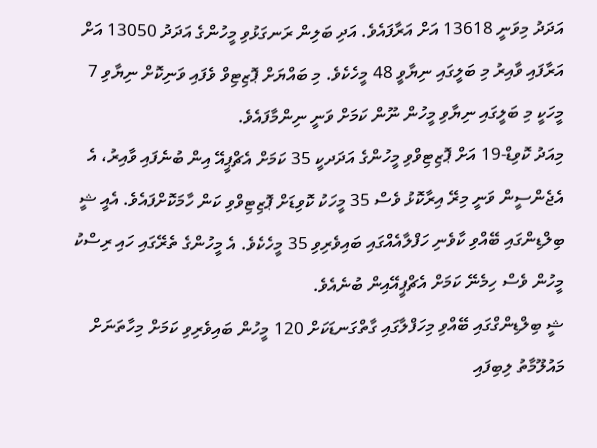އަދަދު މިވަނީ 13618 އަށް އަރާފައެވެ. އަދި ބަލިން ރަނގަޅުވި މީހުންގެ އަދަދު 13050 އަށް އަރާފައި ވާއިރު މި ބަލީގައި ނިޔާވީ 48 މީހެކެވެ. މި ބައްޔަށް ޕޮޒިޓިވް ވެފައި ވަނިކޮށް ނިޔާވި 7 މީހަކީ މި ބަލީގައި ނިޔާވި މީހުން ނޫން ކަމަށް ވަނީ ނިންމާފައެވެ.
މިއަދު ކޮވިޑް-19 އަށް ޕޮޒިޓިވްވި މީހުންގެ އަދަދކީ 35 ކަމަށް އެޗްޕީއޭ އިން ބުނެފައި ވާއިރު، އެ އެޖެންސީން ވަނީ މިރޭ އިރާކޮޅު ވެސް 35 މީހަކު ކޮވިޑަށް ޕޮޒިޓިވްވި ކަން ހާމަކޮށްފައެވެ. އެއީ ޝީ ބިލްޑިންގައި ބޭއްވި ކާވެނި ހަފްލާއެއްގައި ބައިވެރިވި 35 މީހެކެވެ. އެ މީހުންގެ ތެރޭގައި ހައި ރިސްކު މީހުން ވެސް ހިމެނޭ ކަމަށް އެޗްޕީއޭއިން ބުނެއެވެ.
ޝީ ބިލްޑިންގްގައި ބޭއްވި މިހަފްލާގައި ގާތްގަނޑަކަށް 120 މީހުން ބައިވެރިވި ކަމަށް މިހާތަނަށް މައުލޫމާތު ލިބިފައި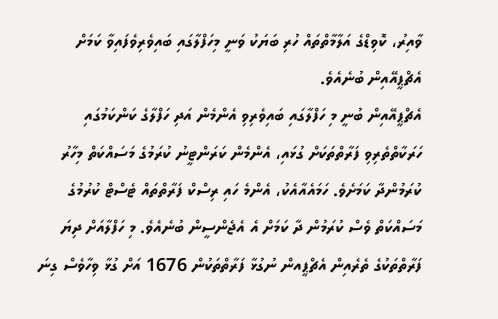ވާއިރު، ކޮވިޑްގެ އަލާމާތްތައް ހުރި ބަޔަކު ވަނީ މިހަފްލާގައި ބައިވެރިވެފައިވާ ކަމަށް އެޗްޕީއޭއިން ބުނެއެވެ.
އެޗްޕީއޭއިން ބުނީ މި ހަފްލާގައި ބައިވެރިވި އެންމެން އަދި ހަފްލާގެ ކަންކަމުގައި ހަރަކާތްތެރިވި ފަރާތްތަކަށް ގުޅައި، އެންމެން ކަރަންޓީނު ކުރަމުގެ މަސައްކަތް މިހާރު ކުރަމުންދާ ކަމަށެވެ. ހަމައެއާއެކު، އެންމެ ހައި ރިސްކް ފަރާތްތައް ޓެސްޓް ކުރުމުގެ މަސައްކަތް ވެސް ކުރަމުން ދާ ކަމަށް އެ އެޖެންސީން ބުނެއެވެ. މި ހަފްލާއަށް ދިޔަ ފަރާތްތަކުގެ ތެރެއިން އެޗްޕީއން ނުގުޅާ ފަރާތްތަކުން 1676 އަށް ގުޅާ ވިހާވެސް ގިނަ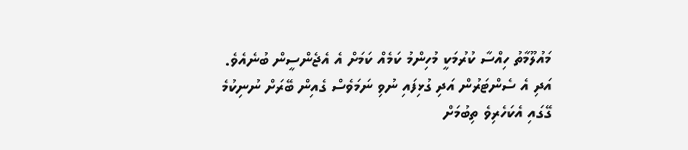މައުލޫމާތު ހިއްސާ ކުރުމަކީ މުހިންމު ކަމެއް ކަމަށް އެ އެޖެންސީން ބުނެއެވެ. އަދި އެ ސެންޓަރުން އަދި ގުޅިފައި ނުވި ނަމަވެސް ގެއިން ބޭރަށް ނުނިކުމެ ގޭގައި އެކަހެރިވެ ތިބުމަށް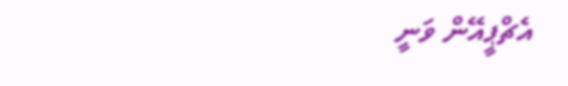އެޗްޕީއޭން ވަނީ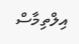އިލްތިމާސް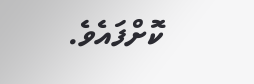ކޮށްފައެވެ.